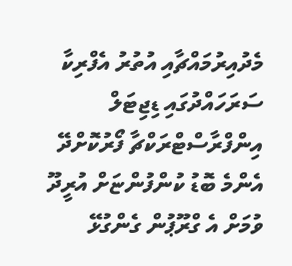މެދުއިރުމައްޗާއި އުތުރު އެފްރިކާ ސަރަހައްދުގައި ޑިޖިޓަލް އިންފްރާސްޓްރަކްޗާ ފޯރުކޮށްދޭ އެންމެ ބޮޑު ކުންފުންޏަށް އުރީދޫ ވުމަށް އެ ގްރޫޕުން ގެންގުޅޭ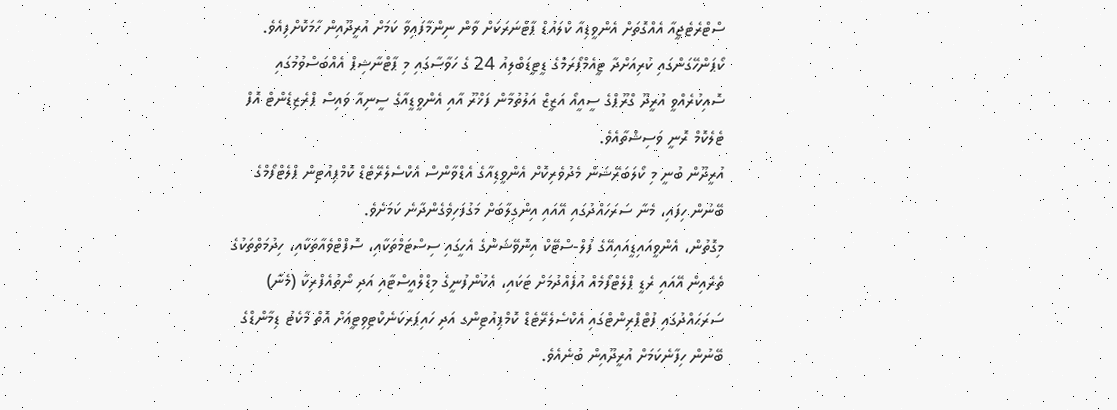ސްޓްރެޓެޖީއާ އެއްގޮތަށް އެންވީޑިއާ ކްލައުޑް ޕާޓްނަރަކަށް ވާން ނިންމާފައިވާ ކަމަށް އުރީދޫއިން ހާމަކޮށްފިއެވެ.
ކޯޕަންހޭގަންގައި ކުރިއަށްދާ ޓީއެމްފޯރަމްގެ ޑީޓީޑަބްލިއު 24 ގެ ހަވާސާގައި މި ޕާޓްނާޝިޕް އެއްބަސްވުމުގައި ސޮއިކުރެއްވީ އުރީދޫ ގްރޫޕްގެ ސީއީއޯ އަޒީޒް އަލުތުމާން ފަޚްރޫ އާއި އެންވީޑީއާގެ ސީނިއާ ވައިސް ޕްރެޒިޑެންޓް އޮފް ޓެލެކޮމް ރޮނީ ވަސިޝްތާއެވެ.
އުރީދޫން ބުނީ މި ކޯލަބަރޭޝަން މެދުވެރިކޮށް އެންވީޑިއާގެ އެޑްވާންސް އެކްސެލެރޭޓެޑް ކޮމްޕިއުޓިން ޕްލެޓްފޯމްގެ ބޭނުން ހިފައި، މެނާ ސަރަހައްދުގައި އޭއައި އިންގިލާބަށް މަގުފަހިވެގެންދާނެ ކަމަށެވެ.
މިގޮތުން، އެންވީއައިޑީއައިއޭގެ ފުލް-ސްޓޭކް އިނޮވޭޝަންގެ އެހީގައި ސިސްޓަމްތަކާއި، ސޮފްޓްވެއާތަކާއި، ހިދުމަތްތަކުގެ ތެރެއިން އޭއައި ރެޑީ ޕްލެޓްފޯމެއް އުފެއްދުމަށް ޓަކައި، އެކުންފުނީގެ މިޑްލްއީސްޓާއި އަދި ނޯތުއެފްރިކާ (މެނާ) ސަރަޙައްދުގައި ފުޓްޕްރިންޓްގައި އެކްސެލެރޭޓެޑް ކޮމްޕިއުޓިންގ އަދި ހައިޕަރކަނެކްޓިވިޓީއަށް އޮތް މާކެޓު ޑިމާންޑްގެ ބޭނުން ހިފާނެކަމަށް އުރީދޫއިން ބުނެއެވެ.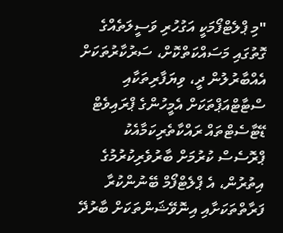"މި ޕްލެޓްފޯމަކީ އަގުހުރި ވަސީލަތެއްގެ ގޮތުގައި މަސައްކަތްކޮށް، ސަރުކާރުތަކަށް އެއްބާރުލުން ދީ، ވިޔަފާރިތަކާއި ސްޓާޓްއަޕްތަކަށް އެމީހުންގެ ޕްރައިވެޓް ޑޭޓާސެޓްތައް ރައްކާތެރިކަމާއެކު ޕްރޮސެސް ކުރުމަށް ބާރުވެރިކުރުމުގެ އިތުރުން، އެ ޕްލެޓްފޯމް ބޭނުންކުރާ ފަރާތްތަކަށާއި އިނޮވޭޝަންތަކަށް ބާރުދޭ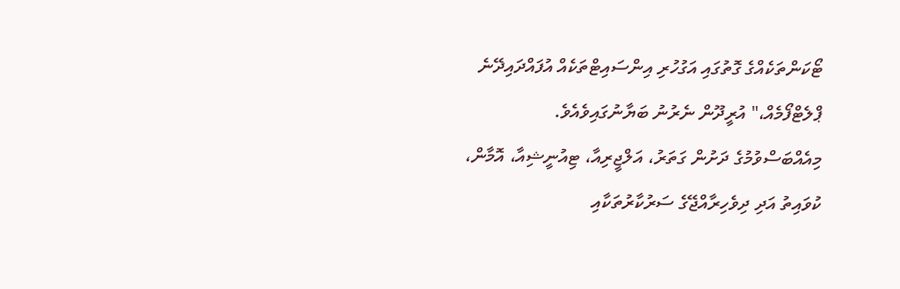ޓޯކަންތަކެއްގެ ގޮތުގައި އަގުހުރި އިންސައިޓްތަކެއް އުފައްދައިދޭނެ ޕްލެޓްފޯމެއް،" އުރީދޫން ނެރުނު ބަޔާނުގައިވެއެވެ.
މިއެއްބަސްވުމުގެ ދަށުން ގަތަރު، އަލްޖީރިއާ، ޓިއުނީޝިއާ، އޮމާން، ކުވައިތު އަދި ދިވެހިރާއްޖޭގެ ސަރުކާރުތަކާއި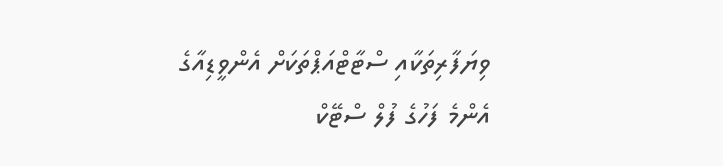ވިޔަފާރިތަކާއި ސްޓާޓްއަޕްތަކަށް އެންވީޑިއާގެ އެންމެ ފަހުގެ ފުލް ސްޓޭކް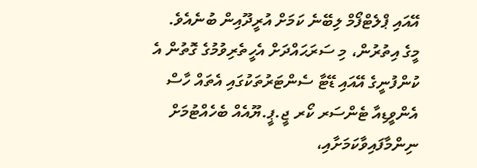އޭއައި ޕްލެޓްފޯމް ލިބޭނެ ކަމަށް އުރީދޫއިން ބުނެއެވެ.
މީގެ އިތުރުން، މި ސަރަޙައްދަށް އެހީތެރިވުމުގެ ގޮތުން އެ ކުންފުނީގެ އޭއައި ޑޭޓާ ސެންޓަރުތަކުގައި އެތައް ހާސް އެންވީޑިއާ ޓެންސަރ ކޯރ ޖީ.ޕީ.ޔޫއެއް ބެހެއްޓުމަށް ނިންމާފައިވާކަމަށާއި،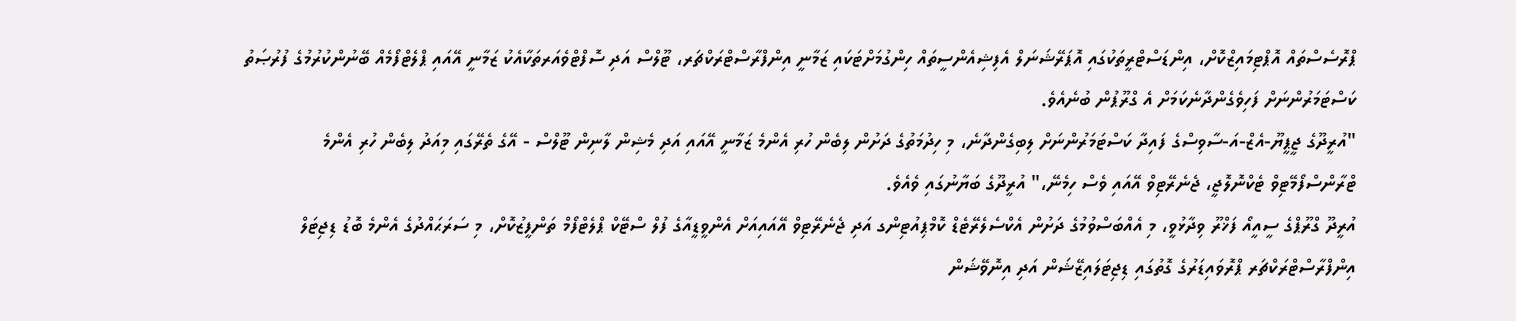ޕްރޮސެސްތައް އޮޕްޓިމައިޒްކޮށް، އިންޑަސްޓްރީތަކުގައި އޮޕަރޭޝަނަލް އެފިޝިއެންސީތައް ހިންގުމަށްޓަކައި ޒަމާނީ އިންފްރާސްޓްރަކްޗަރ، ޓޫލްސް އަދި ސޮފްޓްވެއަރތަކާއެކު ޒަމާނީ އޭއައި ޕްލެޓްފޯމެއް ބޭނުންކުރުމުގެ ފުރުޞަތު ކަސްޓަމަރުންނަށް ފަހިވެގެންދާނެކަމަށް އެ ގްރޫޕުން ބުނެއެވެ.
"އުރީދޫގެ ޖީޕީޔޫ-އެޒް-އަ-ސާވިސްގެ ފައިދާ ކަސްޓަމަރުންނަށް ލިބިގެންދާނެ، މި ހިދުމަތުގެ ދަށުން ލިބެން ހުރި އެންމެ ޒަމާނީ އޭއައި އަދި މެޝިން ލާނިން ޓޫލްސް - އޭގެ ތެރޭގައި މިއަދު ލިބެން ހުރި އެންމެ ޓްރާންސްފޯމޭޓިވް ޓެކްނޮލޮޖީ، ޖެނެރޭޓިވް އޭއައި ވެސް ހިމެނޭ،" އުރީދޫގެ ބަޔާނުގައި ވެއެވެ.
އުރީދޫ ގްރޫޕްގެ ސީއީއޯ ފަޚްރޫ ވިދާޅުވީ، މި އެއްބަސްވުމުގެ ދަށުން އެކްސެލެރޭޓެޑް ކޮމްޕިއުޓިންގ އަދި ޖެނެރޭޓިވް އޭއައިއަށް އެންވީޑީއާގެ ފުލް ސްޓޭކް ޕްލެޓްފޯމް ތަންފީޒުކޮށް، މި ސަރަޙައްދުގެ އެންމެ ބޮޑު ޑިޖިޓަލް އިންފްރާސްޓްރަކްޗަރ ޕްރޮވައިޑަރުގެ ގޮތުގައި ޑިޖިޓަލައިޒޭޝަން އަދި އިނޮވޭޝަން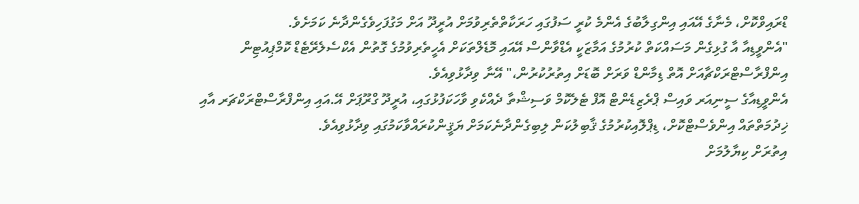ޑްރައިވްކޮށް، މެނާގެ އޭއައި އިންގިލާބުގެ އެންމެ ކުރީ ސަފުގައި ހަރަކާތްތެރިވުމަށް އުރީދޫ އަށް މަގުފަހިވެގެންދާނެ ކަމަށެވެ.
"އެންވީޑިއާ އާ ގުޅިގެން މަސައްކަތް ކުރުމުގެ އަމާޒަކީ އެޑްވާންސް އޭއައި މޮޑެލްތަކަށް އެހީތެރިވުމުގެ ގޮތުން އެކްސެލެރޭޓެޑް ކޮމްޕިއުޓިން އިންފްރާސްޓްރަކްޗާއަށް އޮތް ޑިމާންޑް ވަރަށް ބޮޑަށް އިތުރުކުރުން،" އޭނާ ވިދާޅުވިއެވެ.
އެންވީޑިއާގެ ސީނިއަރ ވައިސް ޕްރެޒިޑެންޓް އޮފް ޓެލެކޮމް ވަސިޝްތާ ދެއްކެވި ވާހަކަފުޅުގައި، އުރީދޫ ގްރޫޕަށް އޭ.އައި އިންފްރާސްޓްރަކްޗަރ އާއި ޚިދުމަތްތައް އިންވެސްޓްކޮށް، ޑިޕްލޮއިކުރުމުގެ ޤާބިލުކަން ލިބިގެންދާނެކަމަށް ޔަޤީންކުރައްވާކަމުގައި ވިދާޅުވިއެވެ.
އިތުރަށް ކިޔާލުމަށް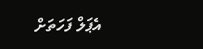އެޕަލް ފަހަތަށް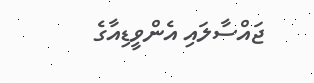ޖައްސާލައި އެންވީޑިއާގެ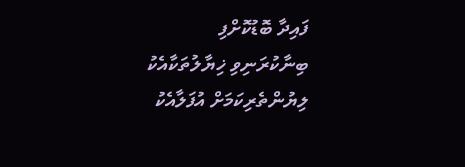ފައިދާ ބޮޑުކޮށްފި
ބިނާކުރަނިވި ޚިޔާލުތަކާއެކު ލިޔުންތެރިކަމަށް އުފަލާއެކު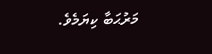މަރުޙަބާ ކިޔަމެވެ.